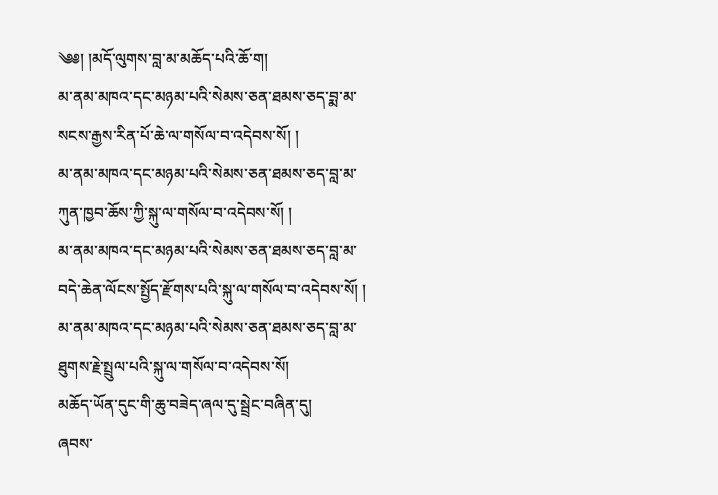༄༅། །མདོ་ལུགས་བླ་མ་མཆོད་པའི་ཆོ་ག།
མ་ནམ་མཁའ་དང་མཉམ་པའི་སེམས་ཅན་ཐམས་ཅད་བྨ་མ་སངས་རྒྱས་རིན་པོ་ཆེ་ལ་གསོལ་བ་འདེབས་སོ། །
མ་ནམ་མཁའ་དང་མཉམ་པའི་སེམས་ཅན་ཐམས་ཅད་བླ་མ་ཀུན་ཁྱབ་ཆོས་ཀྱི་སྐུ་ལ་གསོལ་བ་འདེབས་སོ། །
མ་ནམ་མཁའ་དང་མཉམ་པའི་སེམས་ཅན་ཐམས་ཅད་བླ་མ་བདེ་ཆེན་ལོངས་སྤྱོད་རྫོགས་པའི་སྐུ་ལ་གསོལ་བ་འདེབས་སོ། །
མ་ནམ་མཁའ་དང་མཉམ་པའི་སེམས་ཅན་ཐམས་ཅད་བླ་མ་ཐུགས་རྗེ་སྤྲུལ་པའི་སྐུ་ལ་གསོལ་བ་འདེབས་སོ།
མཆོད་ཡོན་དུང་གི་ཆུ་བཟེད་ཞལ་དུ་སྦྲེང་བཞིན་དུ།
ཞབས་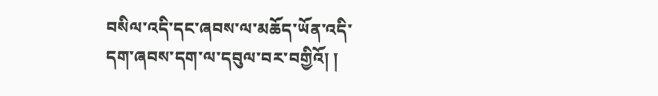བསིལ་འདི་དང་ཞབས་ལ་མཆོད་ཡོན་འདི་དག་ཞབས་དག་ལ་དབུལ་བར་བགྱིའོ། །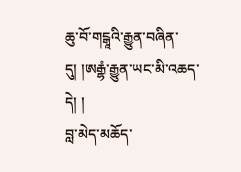ཆུ་བོ་གངྒཱའི་རྒྱུན་བཞིན་དུ། །ཨརྒྷཾ་རྒྱུན་ཡང་མི་འཆད་དེ། །
བླ་མེད་མཆོད་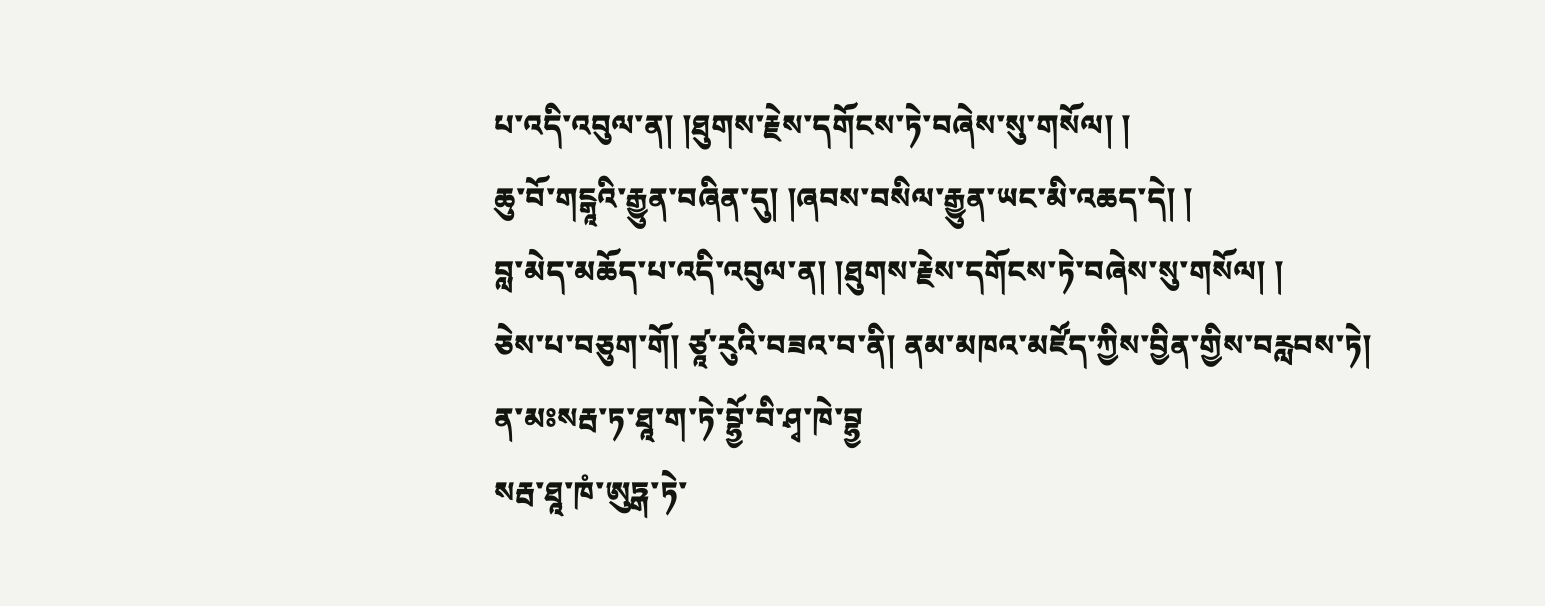པ་འདི་འབུལ་ན། །ཐུགས་རྗེས་དགོངས་ཏེ་བཞེས་སུ་གསོལ། །
ཆུ་བོ་གངྒཱའི་རྒྱུན་བཞིན་དུ། །ཞབས་བསིལ་རྒྱུན་ཡང་མི་འཆད་དེ། །
བླ་མེད་མཆོད་པ་འདི་འབུལ་ན། །ཐུགས་རྗེས་དགོངས་ཏེ་བཞེས་སུ་གསོལ། །
ཅེས་པ་བཅུག་གོ། ཙཱ་རུའི་བཟའ་བ་ནི། ནམ་མཁའ་མཛོད་ཀྱིས་བྱིན་གྱིས་བརླབས་ཏེ།
ན་མཿསརྦ་ཏ་ཐཱ་ག་ཏེ་བྷྱོ་བི་ཤྭ་ཁེ་བྷྱ
སརྦ་ཐཱ་ཁཾ་ཨུཏྒ་ཏེ་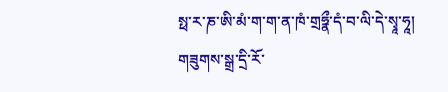སྥ་ར་ཎ་ཨི་མཾ་ག་ག་ན་ཁཾ་གྲཧྣྀ་དཾ་བ་ལི་དེ་སྭཱ་ཧཱ།
གཟུགས་སྒྲ་དྲི་རོ་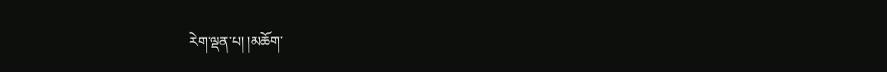རེག་ལྡན་པ། །མཆོག་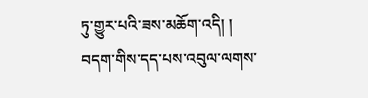ཏུ་གྱུར་པའི་ཟས་མཆོག་འདི། །
བདག་གིས་དད་པས་འབུལ་ལགས་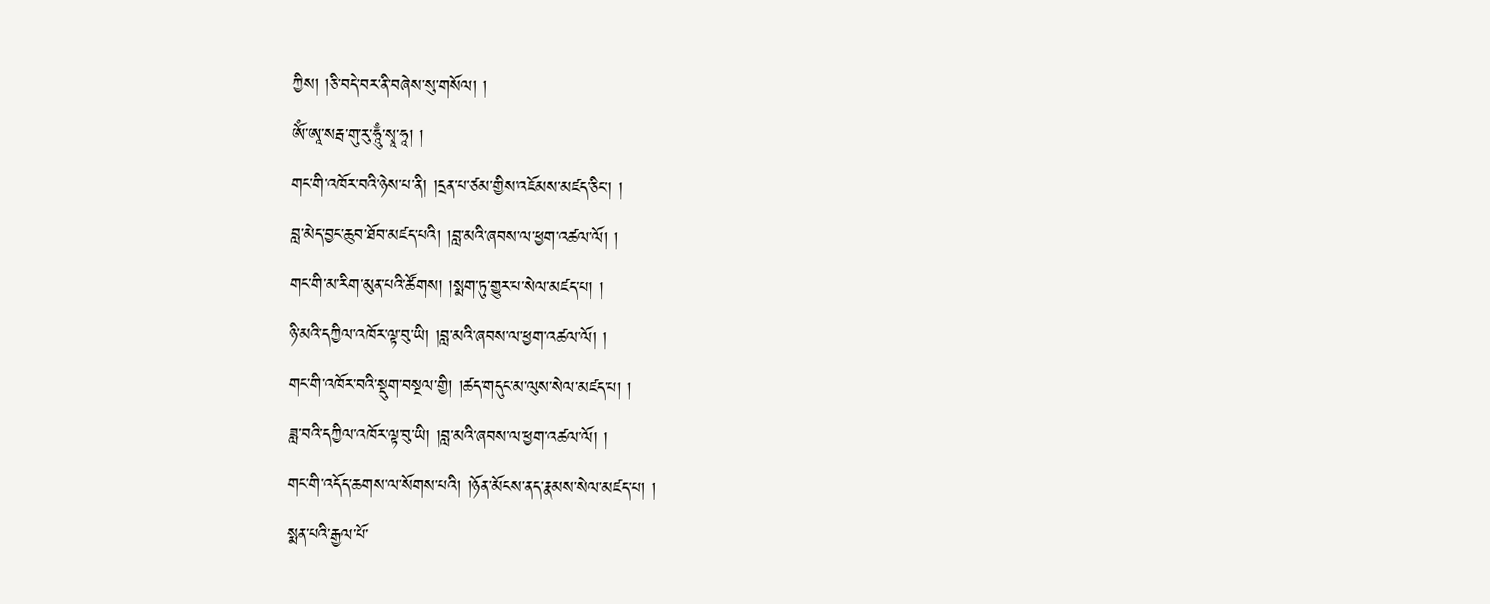ཀྱིས། །ཅི་བདེ་བར་ནི་བཞེས་སུ་གསོལ། །
ༀ་ཨཱ་སརྦ་གུ་རུ་ཧཱུྃ་སྭཱ་ཧཱ། །
གང་གི་འཁོར་བའི་ཉེས་པ་ནི། །དྲན་པ་ཙམ་གྱིས་འཇོམས་མཛད་ཅིང་། །
བླ་མེད་བྱང་ཆུབ་ཐོབ་མཛད་པའི། །བླ་མའི་ཞབས་ལ་ཕྱག་འཚལ་ལོ། །
གང་གི་མ་རིག་མུན་པའི་ཚོགས། །སྨག་ཏུ་གྱུར་པ་སེལ་མཛད་པ། །
ཉི་མའི་དཀྱིལ་འཁོར་ལྟ་བུ་ཡི། །བླ་མའི་ཞབས་ལ་ཕྱག་འཚལ་ལོ། །
གང་གི་འཁོར་བའི་སྡུག་བསྔལ་གྱི། །ཚད་གདུང་མ་ལུས་སེལ་མཛད་པ། །
ཟླ་བའི་དཀྱིལ་འཁོར་ལྟ་བུ་ཡི། །བླ་མའི་ཞབས་ལ་ཕྱག་འཚལ་ལོ། །
གང་གི་འདོད་ཆགས་ལ་སོགས་པའི། །ཉོན་མོངས་ནད་རྣམས་སེལ་མཛད་པ། །
སྨན་པའི་རྒྱལ་པོ་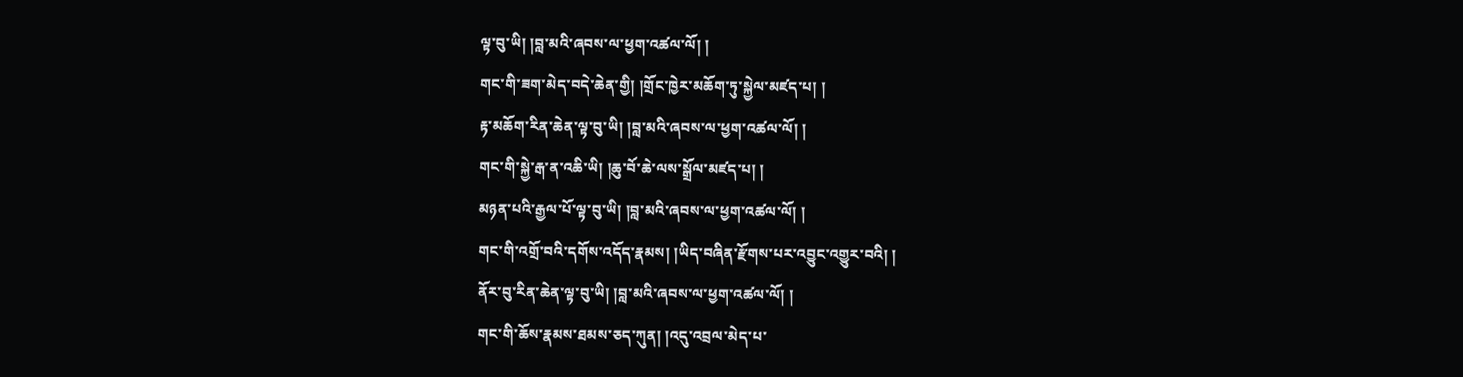ལྟ་བུ་ཡི། །བླ་མའི་ཞབས་ལ་ཕྱག་འཚལ་ལོ། །
གང་གི་ཟག་མེད་བདེ་ཆེན་གྱི། །གྲོང་ཁྱེར་མཆོག་ཏུ་སྐྱེལ་མཛད་པ། །
རྟ་མཆོག་རིན་ཆེན་ལྟ་བུ་ཡི། །བླ་མའི་ཞབས་ལ་ཕྱག་འཚལ་ལོ། །
གང་གི་སྐྱེ་རྒ་ན་འཆི་ཡི། །ཆུ་བོ་ཆེ་ལས་སྒྲོལ་མཛད་པ། །
མཉན་པའི་རྒྱལ་པོ་ལྟ་བུ་ཡི། །བླ་མའི་ཞབས་ལ་ཕྱག་འཚལ་ལོ། །
གང་གི་འགྲོ་བའི་དགོས་འདོད་རྣམས། །ཡིད་བཞིན་རྫོགས་པར་འབྱུང་འགྱུར་བའི། །
ནོར་བུ་རིན་ཆེན་ལྟ་བུ་ཡི། །བླ་མའི་ཞབས་ལ་ཕྱག་འཚལ་ལོ། །
གང་གི་ཆོས་རྣམས་ཐམས་ཅད་ཀུན། །འདུ་འབྲལ་མེད་པ་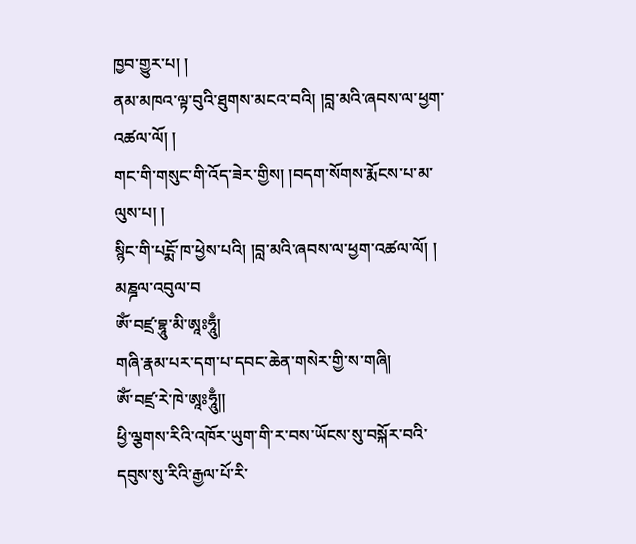ཁྱབ་གྱུར་པ། །
ནམ་མཁའ་ལྟ་བུའི་ཐུགས་མངའ་བའི། །བླ་མའི་ཞབས་ལ་ཕྱག་འཚལ་ལོ། །
གང་གི་གསུང་གི་འོད་ཟེར་གྱིས། །བདག་སོགས་རྨོངས་པ་མ་ལུས་པ། །
སྙིང་གི་པངྨོ་ཁ་ཕྱེས་པའི། །བླ་མའི་ཞབས་ལ་ཕྱག་འཚལ་ལོ། །
མཎྜལ་འབུལ་བ
ༀ་བཛྲ་བྷཱུ་མི་ཨཱཿཧཱུྃ།
གཞི་རྣམ་པར་དག་པ་དབང་ཆེན་གསེར་གྱི་ས་གཞི།
ༀ་བཛྲ་རེ་ཁེ་ཨཱཿཧཱུྃ།།
ཕྱི་ལྕགས་རིའི་འཁོར་ཡུག་གི་ར་བས་ཡོངས་སུ་བསྐོར་བའི་
དབུས་སུ་རིའི་རྒྱལ་པོ་རི་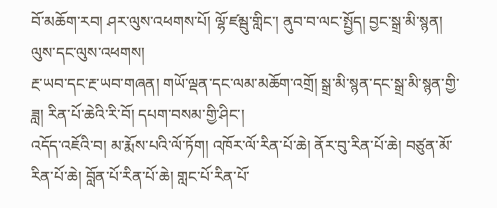བོ་མཆོག་རབ། ཤར་ལུས་འཕགས་པོ། ལྷོ་ཛམྦུ་གླིང་། ནུབ་བ་ལང་སྤྱོད། བྱང་སྒྲ་མི་སྙན། ལུས་དང་ལུས་འཕགས།
རྔ་ཡབ་དང་རྔ་ཡབ་གཞན། གཡོ་ལྡན་དང་ལམ་མཆོག་འགྲོ། སྒྲ་མི་སྙན་དང་སྒྲ་མི་སྙན་གྱི་ཟླ། རིན་པོ་ཆེའི་རི་བོ། དཔག་བསམ་གྱི་ཤིང་།
འདོད་འཇོའི་བ། མ་རྨོས་པའི་ལོ་ཏོག། འཁོར་ལོ་རིན་པོ་ཆེ། ནོར་བུ་རིན་པོ་ཆེ། བཙུན་མོ་རིན་པོ་ཆེ། བློན་པོ་རིན་པོ་ཆེ། གླང་པོ་རིན་པོ་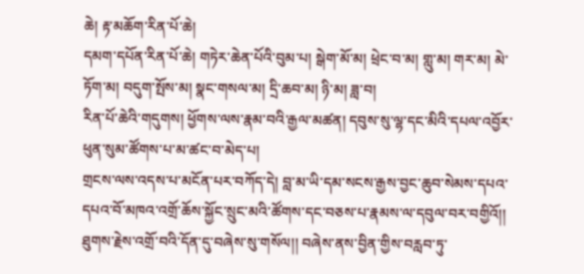ཆེ། རྟ་མཆོག་རིན་པོ་ཆེ།
དམག་དཔོན་རིན་པོ་ཆེ། གཏེར་ཆེན་པོའི་བུམ་པ། སྒེག་མོ་མ། ཕྲེང་བ་མ། གླུ་མ། གར་མ། མེ་ཏོག་མ། བདུག་སྤོས་མ། སྣང་གསལ་མ། དྲི་ཆབ་མ། ཉི་མ། ཟླ་བ།
རིན་པོ་ཆེའི་གདུགས། ཕྱོགས་ལས་རྣམ་བའི་རྒྱལ་མཚན། དབུས་སུ་ལྷ་དང་མིའི་དཔལ་འབྱོར་ཕུན་སུམ་ཚོགས་པ་མ་ཚང་བ་མེད་པ།
གྲངས་ལས་འདས་པ་མངོན་པར་བཀོད་དེ། བླ་མ་ཡི་དམ་སངས་རྒྱས་བྱང་ཆུབ་སེམས་དཔའ་དཔའ་བོ་མཁའ་འགྲོ་ཆོས་སྐྱོང་སྲུང་མའི་ཚོགས་དང་བཅས་པ་རྣམས་ལ་དབུལ་བར་བགྱིའོ།།
ཐུགས་རྗེས་འགྲོ་བའི་དོན་དུ་བཞེས་སུ་གསོལ།། བཞེས་ནས་བྱིན་གྱིས་བརླབ་ཏུ་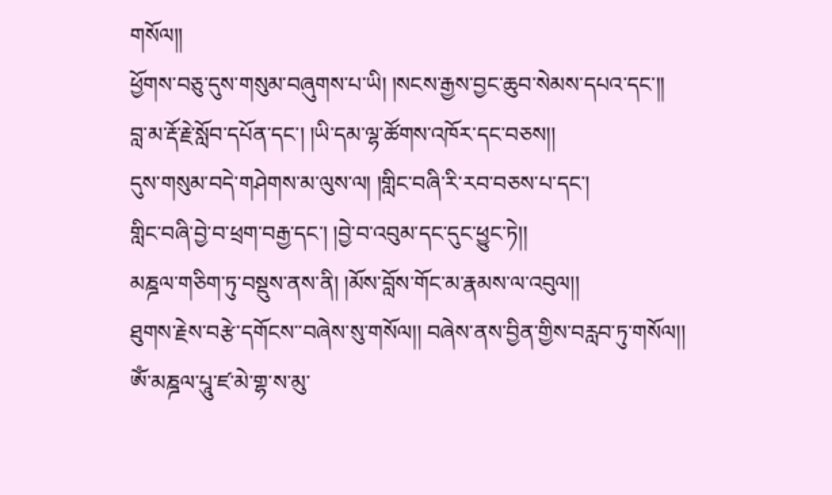གསོལ།།
ཕྱོགས་བཅུ་དུས་གསུམ་བཞུགས་པ་ཡི། །སངས་རྒྱས་བྱང་ཆུབ་སེམས་དཔའ་དང་།།
བླ་མ་རྡོ་རྗེ་སློབ་དཔོན་དང་། །ཡི་དམ་ལྷ་ཚོགས་འཁོར་དང་བཅས།།
དུས་གསུམ་བདེ་གཤེགས་མ་ལུས་ལ། །གླིང་བཞི་རི་རབ་བཅས་པ་དང་།
གླིང་བཞི་བྱེ་བ་ཕྲག་བརྒྱ་དང་། །བྱེ་བ་འབུམ་དང་དུང་ཕྱུང་ཏེ།།
མཎྜལ་གཅིག་ཏུ་བསྡུས་ནས་ནི། །མོས་བློས་གོང་མ་རྣམས་ལ་འབུལ།།
ཐུགས་རྗེས་བརྩེ་དགོངས་་བཞེས་སུ་གསོལ།། བཞེས་ནས་བྱིན་གྱིས་བརླབ་ཏུ་གསོལ།།
ༀ་མཎྜལ་པཱུ་ཛ་མེ་གྷ་ས་མུ་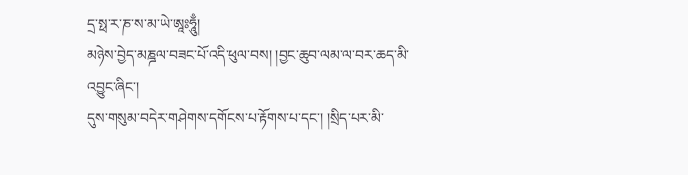དྲ་སྥ་ར་ཎ་ས་མ་ཡེ་ཨཱཿཧཱུྃ།
མཉེས་བྱེད་མཎྜལ་བཟང་པོ་འདི་ཕུལ་བས། །བྱང་ཆུབ་ལམ་ལ་བར་ཆད་མི་འབྱུང་ཞིང་།
དུས་གསུམ་བདེར་གཤེགས་དགོངས་པ་རྟོགས་པ་དང་། །སྲིད་པར་མི་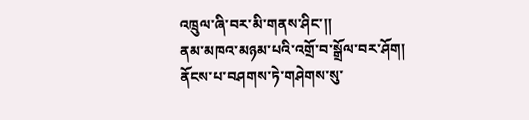འཁྲུལ་ཞི་བར་མི་གནས་ཤིང་།།
ནམ་མཁའ་མཉམ་པའི་འགྲོ་བ་སྒྲོལ་བར་ཤོག།
ནོངས་པ་བཤགས་ཏེ་གཤེགས་སུ་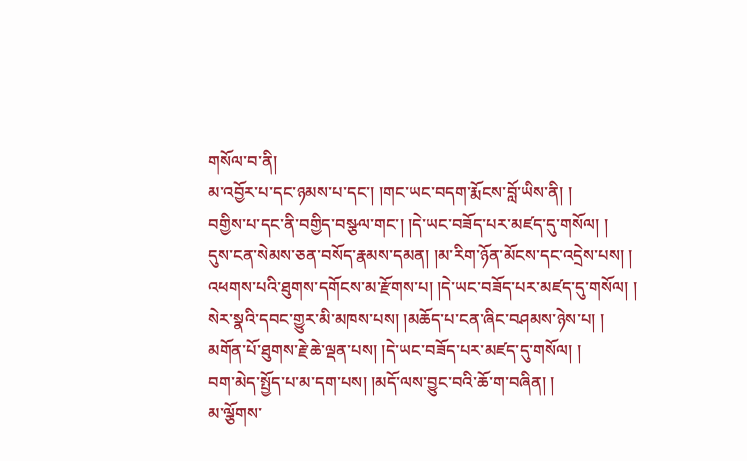གསོལ་བ་ནི།
མ་འབྱོར་པ་དང་ཉམས་པ་དང་། །གང་ཡང་བདག་རྨོངས་བློ་ཡིས་ནི། །
བགྱིས་པ་དང་ནི་བགྱིད་བསྩལ་གང་། །དེ་ཡང་བཟོད་པར་མཛད་དུ་གསོལ། །
དུས་ངན་སེམས་ཅན་བསོད་རྣམས་དམན། །མ་རིག་ཉོན་མོངས་དང་འདྲེས་པས། །
འཕགས་པའི་ཐུགས་དགོངས་མ་རྫོགས་པ། །དེ་ཡང་བཟོད་པར་མཛད་དུ་གསོལ། །
སེར་སྣའི་དབང་གྱུར་མི་མཁས་པས། །མཆོད་པ་ངན་ཞིང་བཤམས་ཉེས་པ། །
མགོན་པོ་ཐུགས་རྗེ་ཆེ་ལྡན་པས། །དེ་ཡང་བཟོད་པར་མཛད་དུ་གསོལ། །
བག་མེད་སྤྱོད་པ་མ་དག་པས། །མདོ་ལས་བྱུང་བའི་ཆོ་ག་བཞིན། །
མ་ལྕོགས་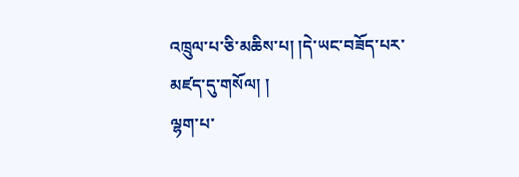འཁྲུལ་པ་ཅི་མཆིས་པ། །དེ་ཡང་བཟོད་པར་མཛད་དུ་གསོལ། །
ལྷག་པ་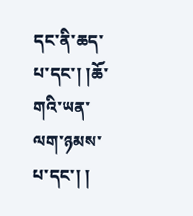དང་ནི་ཆད་པ་དང་། །ཆོ་གའི་ཡན་ལག་ཉམས་པ་དང་། །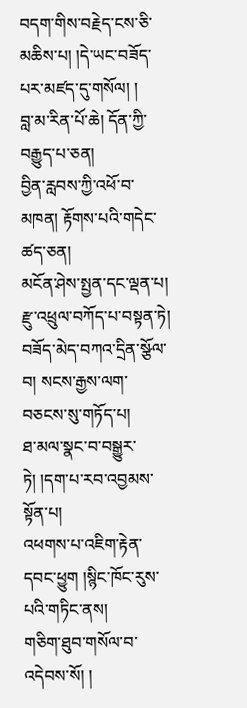བདག་གིས་བརྗེད་ངས་ཅི་མཆིས་པ། །དེ་ཡང་བཟོད་པར་མཛད་དུ་གསོལ། །
བླ་མ་རིན་པོ་ཆེ། དོན་ཀྱི་བརྒྱུད་པ་ཅན།
བྱིན་རླབས་ཀྱི་འཕོ་བ་མཁན། རྟོགས་པའི་གདེང་ཚད་ཅན།
མངོན་ཤེས་སྤྱན་དང་ལྡན་པ། རྫུ་འཕྲུལ་བཀོད་པ་བསྟན་ཏེ།
བཟོད་མེད་བཀའ་དྲིན་སྩོལ་བ། སངས་རྒྱས་ལག་བཅངས་སུ་གཏོད་པ།
ཐ་མལ་སྣང་བ་བསྒྱུར་ཏེ། །དག་པ་རབ་འབྱམས་སྟོན་པ།
འཕགས་པ་འཇིག་རྟེན་དབང་ཕྱུག །སྙིང་ཁོང་རུས་པའི་གཏིང་ནས།
གཅིག་ཐུབ་གསོལ་བ་འདེབས་སོ། །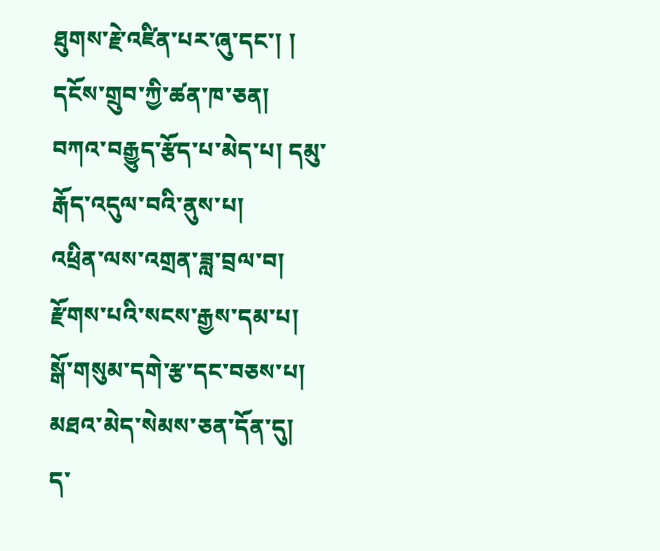ཐུགས་རྗེ་འཛིན་པར་ཞུ་དང་། །
དངོས་གྲུབ་ཀྱི་ཚན་ཁ་ཅན།
བཀའ་བརྒྱུད་རྩོད་པ་མེད་པ། དམུ་རྒོད་འདུལ་བའི་ནུས་པ།
འཕྲིན་ལས་འགྲན་ཟླ་བྲལ་བ། རྫོགས་པའི་སངས་རྒྱས་དམ་པ།
སྒོ་གསུམ་དགེ་རྩ་དང་བཅས་པ། མཐའ་མེད་སེམས་ཅན་དོན་དུ།
ད་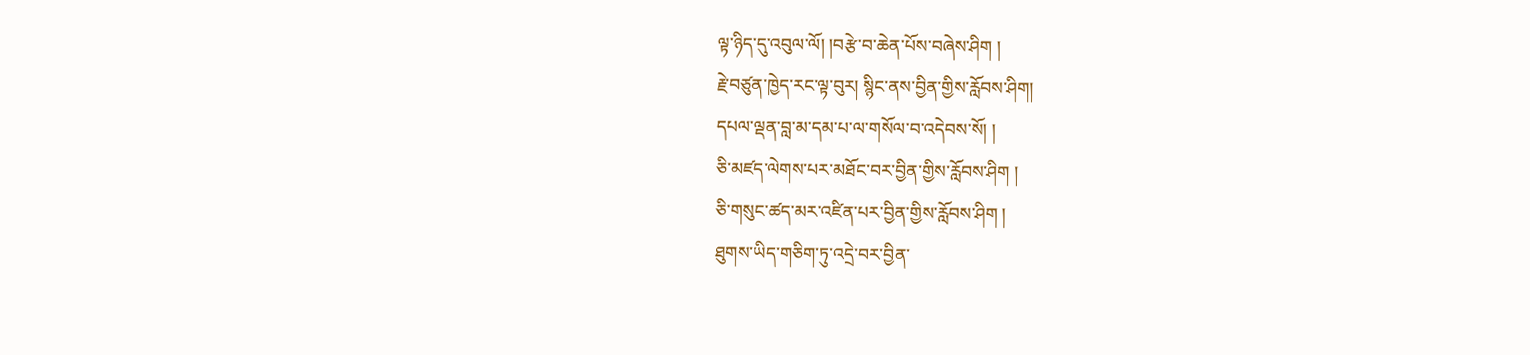ལྟ་ཉིད་དུ་འབུལ་ལོ། །བརྩེ་བ་ཆེན་པོས་བཞེས་ཤིག །
རྗེ་བཙུན་ཁྱེད་རང་ལྟ་བུར། སྙིང་ནས་བྱིན་གྱིས་རློབས་ཤིག།
དཔལ་ལྡན་བླ་མ་དམ་པ་ལ་གསོལ་བ་འདེབས་སོ། །
ཅི་མཛད་ལེགས་པར་མཐོང་བར་བྱིན་གྱིས་རློབས་ཤིག །
ཅི་གསུང་ཚད་མར་འཛིན་པར་བྱིན་གྱིས་རློབས་ཤིག །
ཐུགས་ཡིད་གཅིག་ཏུ་འདྲེ་བར་བྱིན་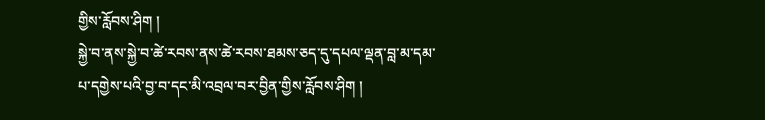གྱིས་རློབས་ཤིག །
སྐྱེ་བ་ནས་སྐྱེ་བ་ཚེ་རབས་ནས་ཚེ་རབས་ཐམས་ཅད་དུ་དཔལ་ལྡན་བླ་མ་དམ་པ་དགྱེས་པའི་བྱ་བ་དང་མི་འབྲལ་བར་བྱིན་གྱིས་རློབས་ཤིག །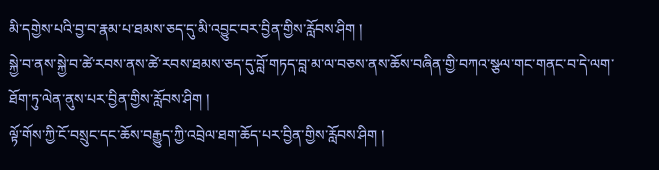མི་དགྱེས་པའི་བྱ་བ་རྣམ་པ་ཐམས་ཅད་དུ་མི་འབྱུང་བར་བྱིན་གྱིས་རློབས་ཤིག །
སྐྱེ་བ་ནས་སྐྱེ་བ་ཚེ་རབས་ནས་ཚེ་རབས་ཐམས་ཅད་དུ་བློ་གཏད་བླ་མ་ལ་བཅས་ནས་ཆོས་བཞིན་གྱི་བཀའ་སྩལ་གང་གནང་བ་དེ་ལག་ཐོག་ཏུ་ལེན་ནུས་པར་བྱིན་གྱིས་རློབས་ཤིག །
ལྟོ་གོས་ཀྱི་ངོ་བསྲུང་དང་ཆོས་བརྒྱུད་ཀྱི་འབྲེལ་ཐག་ཆོད་པར་བྱིན་གྱིས་རློབས་ཤིག །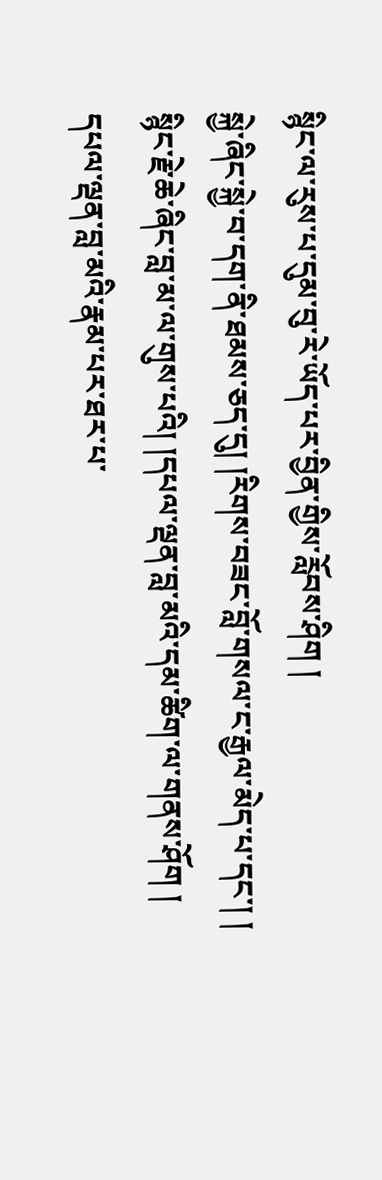སྙིང་ལ་རུས་པ་དུམ་བུ་རེ་ཡོད་པར་བྱིན་གྱིས་རློབས་ཤིག །
སྐྱེ་ཞིང་སྐྱེ་བ་དག་ནི་ཐམས་ཅད་དུ། །རིགས་བཟང་བློ་གསལ་ང་རྒྱལ་མེད་པ་དང་། །
སྙིང་རྗེ་ཆེ་ཞིང་བླ་མ་ལ་གུས་པའི། །དཔལ་ལྡན་བླ་མའི་དམ་ཚིག་ལ་གནས་ཤོག །
དཔལ་ལྡན་བླ་མའི་རྣམ་པར་ཐར་པ་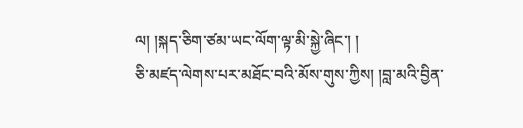ལ། །སྐད་ཅིག་ཙམ་ཡང་ལོག་ལྟ་མི་སྐྱེ་ཞིང་། །
ཅི་མཛད་ལེགས་པར་མཐོང་བའི་མོས་གུས་ཀྱིས། །བླ་མའི་བྱིན་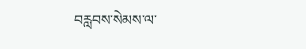བརླབས་སེམས་ལ་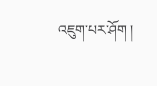འཇུག་པར་ཤོག །